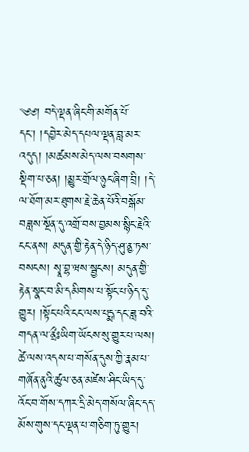༄༅། བདེ་ལྡན་ཞིང་གི་མགོན་པོ་དང་། །དབྱེར་མེད་དཔལ་ལྡན་བླ་མར་འདུད། །མཚམས་མེད་ལས་བསགས་སྡིག་པ་ཅན། །མྱུར་གྲོལ་ཉུང་ཞིག་བྲི། །དེ་ལ་ཐོག་མར་ཐུགས་རྗེ་ཆེན་པོའི་བསྒོམ་བཟླས་སྔོན་དུ་འགྲོ་བས་བྱམས་སྙིང་རྗེའི་ངང་ནས། མདུན་གྱི་རྟེན་དེ་ཉིད་ཤུ་ནྱ་ཏས་བསངས། སྭཱ་བྷ་ཝས་སྦྱངས། མདུན་གྱི་རྟེན་སྣང་བ་མི་དམིགས་པ་སྟོང་པ་ཉིད་དུ་གྱུར། །སྟོང་པའི་ངང་ལས་པདྨ་དང་ཟླ་བའི་གདན་ལ་ནྲྀཿཡིག་ཡོངས་སུ་གྱུར་པ་ལས། ཚེ་ལས་འདས་པ་གསོན་དུས་ཀྱི་རྣམ་པ་གཞོན་ནུའི་ཚུལ་ཅན་མཛེས་ཤིང་ཡིད་དུ་འོང་བ་གོས་དཀར་དྲི་མེད་གསོལ་ཞིང་དད་མོས་གུས་དང་ལྡན་པ་གཅིག་ཏུ་གྱུར།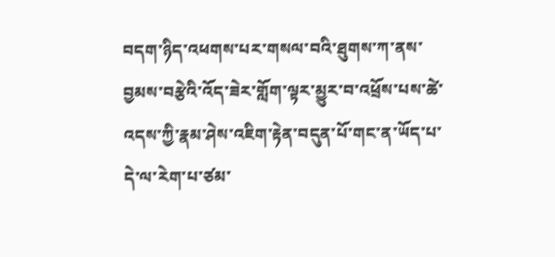བདག་ཉིད་འཕགས་པར་གསལ་བའི་ཐུགས་ཀ་ནས་བྱམས་བརྩེའི་འོད་ཟེར་གློག་ལྟར་མྱུར་བ་འཕྲོས་པས་ཚེ་འདས་ཀྱི་རྣམ་ཤེས་འཇིག་རྟེན་བདུན་པོ་གང་ན་ཡོད་པ་དེ་ལ་རེག་པ་ཙམ་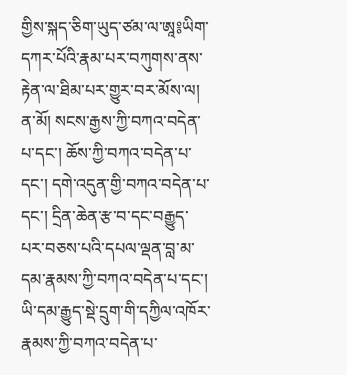གྱིས་སྐད་ཅིག་ཡུད་ཙམ་ལ་ཨཱ༔ཡིག་དཀར་པོའི་རྣམ་པར་བཀུགས་ནས་རྟེན་ལ་ཐིམ་པར་གྱུར་བར་མོས་ལ། ན་མོ། སངས་རྒྱས་ཀྱི་བཀའ་བདེན་པ་དང་། ཆོས་ཀྱི་བཀའ་བདེན་པ་དང་། དགེ་འདུན་གྱི་བཀའ་བདེན་པ་དང་། དྲིན་ཆེན་རྩ་བ་དང་བརྒྱུད་པར་བཅས་པའི་དཔལ་ལྡན་བླ་མ་དམ་རྣམས་ཀྱི་བཀའ་བདེན་པ་དང་། ཡི་དམ་རྒྱུད་སྡེ་དྲུག་གི་དཀྱིལ་འཁོར་རྣམས་ཀྱི་བཀའ་བདེན་པ་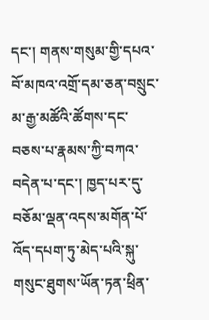དང་། གནས་གསུམ་གྱི་དཔའ་བོ་མཁའ་འགྲོ་དམ་ཅན་བསྲུང་མ་རྒྱ་མཚོའི་ཚོགས་དང་བཅས་པ་རྣམས་ཀྱི་བཀའ་བདེན་པ་དང་། ཁྱད་པར་དུ་བཅོམ་ལྡན་འདས་མགོན་པོ་འོད་དཔག་ཏུ་མེད་པའི་སྐུ་གསུང་ཐུགས་ཡོན་ཏན་ཕྲིན་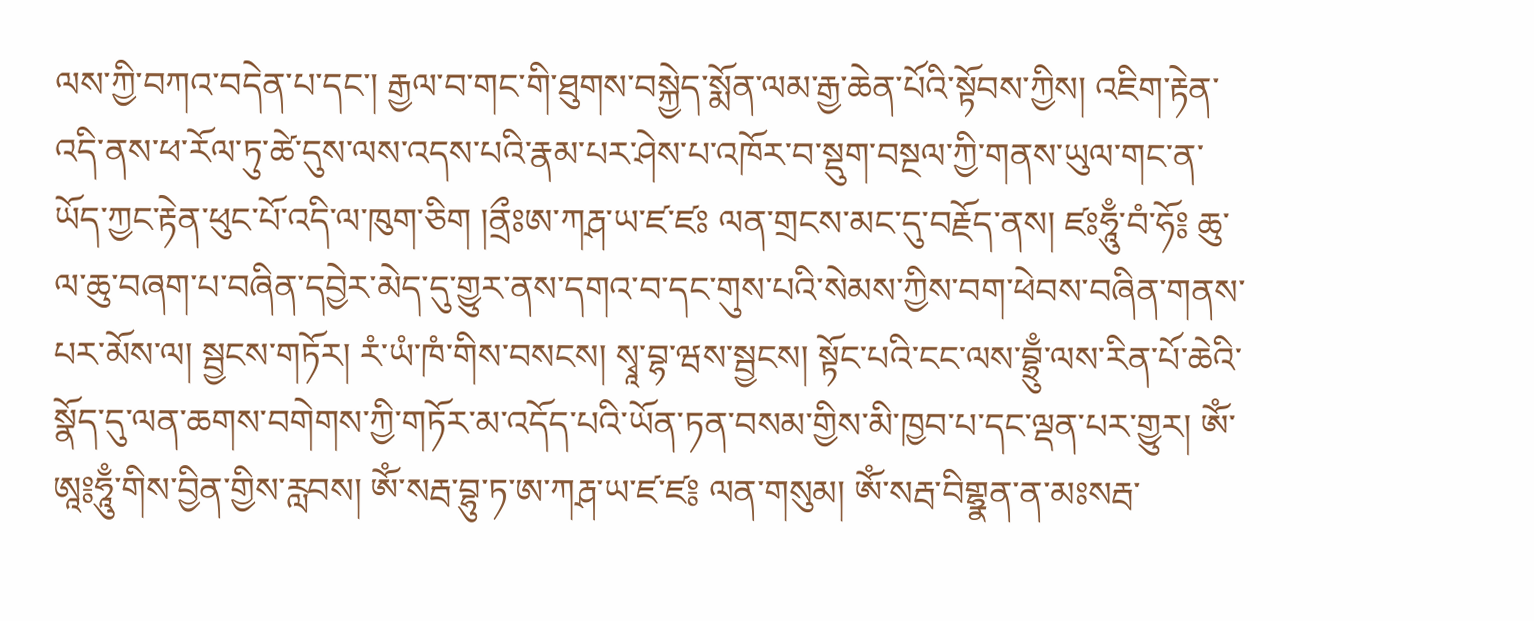ལས་ཀྱི་བཀའ་བདེན་པ་དང་། རྒྱལ་བ་གང་གི་ཐུགས་བསྐྱེད་སྨོན་ལམ་རྒྱ་ཆེན་པོའི་སྟོབས་ཀྱིས། འཇིག་རྟེན་འདི་ནས་ཕ་རོལ་ཏུ་ཚེ་དུས་ལས་འདས་པའི་རྣམ་པར་ཤེས་པ་འཁོར་བ་སྡུག་བསྔལ་ཀྱི་གནས་ཡུལ་གང་ན་ཡོད་ཀྱང་རྟེན་ཕུང་པོ་འདི་ལ་ཁུག་ཅིག །ནྲྀཿཨ་ཀརྴ་ཡ་ཛ་ཛཿ ལན་གྲངས་མང་དུ་བརྗོད་ནས། ཛཿཧཱུྃ་བཾ་ཧོ༔ ཆུ་ལ་ཆུ་བཞག་པ་བཞིན་དབྱེར་མེད་དུ་གྱུར་ནས་དགའ་བ་དང་གུས་པའི་སེམས་ཀྱིས་བག་ཕེབས་བཞིན་གནས་པར་མོས་ལ། སྦྱངས་གཏོར། རཾ་ཡཾ་ཁཾ་གིས་བསངས། སྭཱ་བྷ་ཝས་སྦྱངས། སྟོང་པའི་ངང་ལས་བྷྲུྃ་ལས་རིན་པོ་ཆེའི་སྣོད་དུ་ལན་ཆགས་བགེགས་ཀྱི་གཏོར་མ་འདོད་པའི་ཡོན་ཏན་བསམ་གྱིས་མི་ཁྱབ་པ་དང་ལྡན་པར་གྱུར། ཨོཾ་ཨཱ༔ཧཱུྃ་གིས་བྱིན་གྱིས་རླབས། ཨོཾ་སརྦ་བྷུ་ཏ་ཨ་ཀརྴ་ཡ་ཛ་ཛ༔ ལན་གསུམ། ཨོཾ་སརྦ་བིགྷྣན་ན་མཿསརྦ་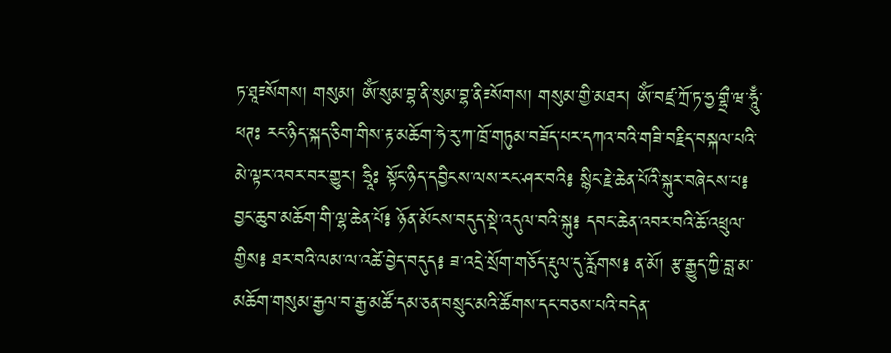ཏ་ཐཱ༴སོགས། གསུམ། ཨོཾ་སུམ་བྷ་ནི་སུམ་བྷ་ནི༴སོགས། གསུམ་གྱི་མཐར། ཨོཾ་བཛྲ་ཀྲོ་ཏ་ཧྱ་གྷྲྀ་ཝ་ཧཱུྃ་ཕཊཿ རང་ཉིད་སྐད་ཅིག་གིས་རྟ་མཆོག་ཧེ་རུ་ཀ་ཁྲོ་གཏུམ་བཟོད་པར་དཀའ་བའི་གཟི་བརྗིད་བསྐལ་པའི་མེ་ལྟར་འབར་བར་གྱུར། ཧྲཱིཿ སྟོང་ཉིད་དབྱིངས་ལས་རང་ཤར་བའི༔ སྙིང་རྗེ་ཆེན་པོའི་སྐུར་བཞེངས་པ༔ བྱང་ཆུབ་མཆོག་གི་ལྷ་ཆེན་པོ༔ ཉོན་མོངས་བདུད་སྡེ་འདུལ་བའི་སྐུ༔ དབང་ཆེན་འབར་བའི་ཆོ་འཕྲུལ་གྱིས༔ ཐར་བའི་ལམ་ལ་འཚེ་བྱེད་བདུད༔ ཟ་འདྲེ་སྲོག་གཅོད་རྡུལ་དུ་རློགས༔ ན་མོ། རྩ་རྒྱུད་ཀྱི་བླ་མ་མཆོག་གསུམ་རྒྱལ་བ་རྒྱ་མཚོ་དམ་ཅན་བསྲུང་མའི་ཚོགས་དང་བཅས་པའི་བདེན་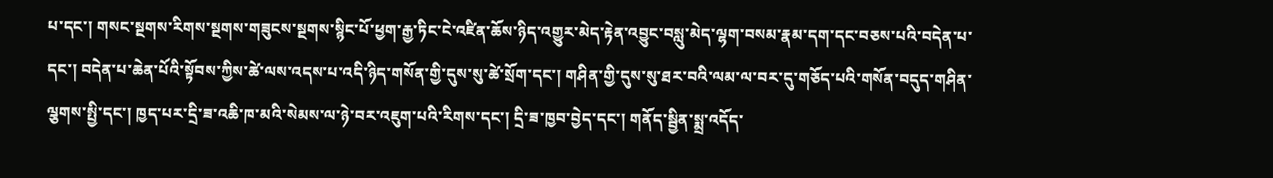པ་དང་། གསང་སྔགས་རིགས་སྔགས་གཟུངས་སྔགས་སྙིང་པོ་ཕྱག་རྒྱ་ཏིང་ངེ་འཛིན་ཆོས་ཉིད་འགྱུར་མེད་རྟེན་འབྱུང་བསླུ་མེད་ལྷག་བསམ་རྣམ་དག་དང་བཅས་པའི་བདེན་པ་དང་། བདེན་པ་ཆེན་པོའི་སྟོབས་ཀྱིས་ཚེ་ལས་འདས་པ་འདི་ཉིད་གསོན་གྱི་དུས་སུ་ཚེ་སྲོག་དང་། གཤིན་གྱི་དུས་སུ་ཐར་བའི་ལམ་ལ་བར་དུ་གཅོད་པའི་གསོན་བདུད་གཤིན་ལྕགས་སྤྱི་དང་། ཁྱད་པར་དྲི་ཟ་འཆི་ཁ་མའི་སེམས་ལ་ཉེ་བར་འཇུག་པའི་རིགས་དང་། དྲི་ཟ་ཁྱབ་བྱེད་དང་། གནོད་སྦྱིན་སྨྲ་འདོད་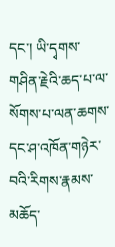དང་། ཡི་དྭགས་གཤིན་རྗེའི་ཆད་པ་ལ་སོགས་པ་ལན་ཆགས་དང་ཤ་འཁོན་གཉེར་བའི་རིགས་རྣམས་མཆོད་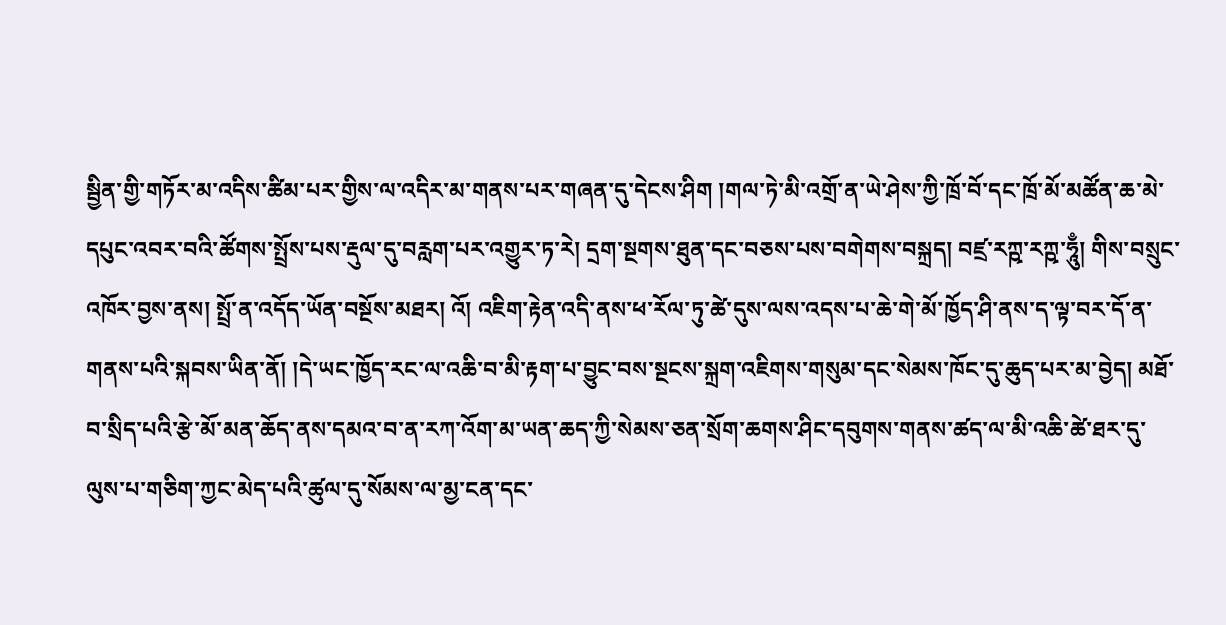སྦྱིན་གྱི་གཏོར་མ་འདིས་ཚིམ་པར་གྱིས་ལ་འདིར་མ་གནས་པར་གཞན་དུ་དེངས་ཤིག །གལ་ཏེ་མི་འགྲོ་ན་ཡེ་ཤེས་ཀྱི་ཁྲོ་བོ་དང་ཁྲོ་མོ་མཚོན་ཆ་མེ་དཔུང་འབར་བའི་ཚོགས་སྤྲོས་པས་རྡུལ་དུ་བརླག་པར་འགྱུར་ཏ་རེ། དྲག་སྔགས་ཐུན་དང་བཅས་པས་བགེགས་བསྐྲད། བཛྲ་རཀྵ་རཀྵ་ཧཱུྃ། གིས་བསྲུང་འཁོར་བྱས་ནས། སྤྲོ་ན་འདོད་ཡོན་བསྔོས་མཐར། འོ། འཇིག་རྟེན་འདི་ནས་ཕ་རོལ་ཏུ་ཚེ་དུས་ལས་འདས་པ་ཆེ་གེ་མོ་ཁྱོད་ཤི་ནས་ད་ལྟ་བར་དོ་ན་གནས་པའི་སྐབས་ཡིན་ནོ། །དེ་ཡང་ཁྱོད་རང་ལ་འཆི་བ་མི་རྟག་པ་བྱུང་བས་སྔངས་སྐྲག་འཇིགས་གསུམ་དང་སེམས་ཁོང་དུ་ཆུད་པར་མ་བྱེད། མཐོ་བ་སྲིད་པའི་རྩེ་མོ་མན་ཆོད་ནས་དམའ་བ་ན་རཀ་འོག་མ་ཡན་ཆད་ཀྱི་སེམས་ཅན་སྲོག་ཆགས་ཤིང་དབུགས་གནས་ཚད་ལ་མི་འཆི་ཚེ་ཐར་དུ་ལུས་པ་གཅིག་ཀྱང་མེད་པའི་ཚུལ་དུ་སོམས་ལ་མྱ་ངན་དང་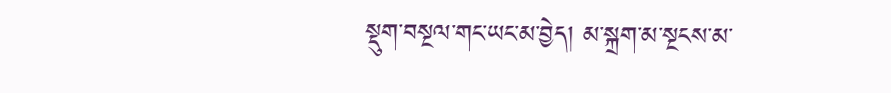སྡུག་བསྔལ་གང་ཡང་མ་བྱེད། མ་སྐྲག་མ་སྔངས་མ་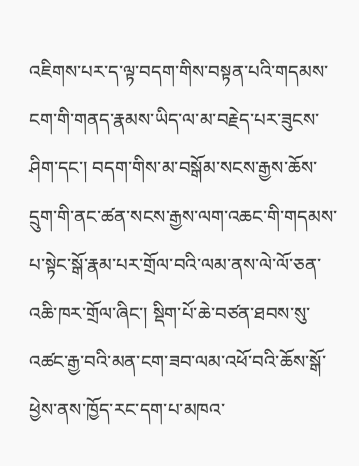འཇིགས་པར་ད་ལྟ་བདག་གིས་བསྟན་པའི་གདམས་ངག་གི་གནད་རྣམས་ཡིད་ལ་མ་བརྗེད་པར་ཟུངས་ཤིག་དང་། བདག་གིས་མ་བསྒོམ་སངས་རྒྱས་ཆོས་དྲུག་གི་ནང་ཚན་སངས་རྒྱས་ལག་འཆང་གི་གདམས་པ་སྟེང་སྒོ་རྣམ་པར་གྲོལ་བའི་ལམ་ནས་ལེ་ལོ་ཅན་འཆི་ཁར་གྲོལ་ཞིང་། སྡིག་པོ་ཆེ་བཙན་ཐབས་སུ་འཚང་རྒྱ་བའི་མན་ངག་ཟབ་ལམ་འཕོ་བའི་ཆོས་སྒོ་ཕྱེས་ནས་ཁྱོད་རང་དག་པ་མཁའ་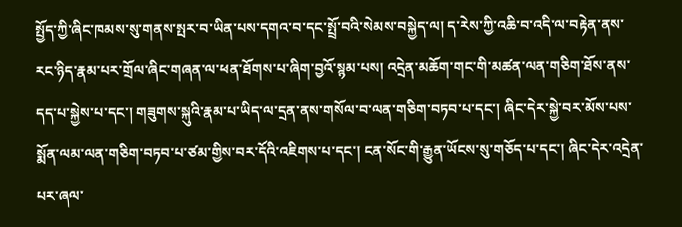སྤྱོད་ཀྱི་ཞིང་ཁམས་སུ་གནས་སྤར་བ་ཡིན་པས་དགའ་བ་དང་སྤྲོ་བའི་སེམས་བསྐྱེད་ལ། ད་རེས་ཀྱི་འཆི་བ་འདི་ལ་བརྟེན་ནས་རང་ཉིད་རྣམ་པར་གྲོལ་ཞིང་གཞན་ལ་ཕན་ཐོགས་པ་ཞིག་བྱའོ་སྙམ་པས། འདྲེན་མཆོག་གང་གི་མཚན་ལན་གཅིག་ཐོས་ནས་དད་པ་སྐྱེས་པ་དང་། གཟུགས་སྐུའི་རྣམ་པ་ཡིད་ལ་དྲན་ནས་གསོལ་བ་ལན་གཅིག་བཏབ་པ་དང་། ཞིང་དེར་སྐྱེ་བར་མོས་པས་སྨོན་ལམ་ལན་གཅིག་བཏབ་པ་ཙམ་གྱིས་བར་དོའི་འཇིགས་པ་དང་། ངན་སོང་གི་རྒྱུན་ཡོངས་སུ་གཅོད་པ་དང་། ཞིང་དེར་འདྲེན་པར་ཞལ་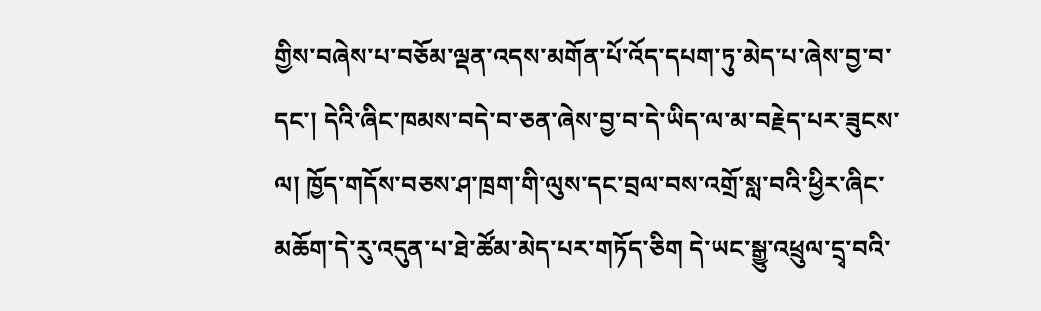གྱིས་བཞེས་པ་བཅོམ་ལྡན་འདས་མགོན་པོ་འོད་དཔག་ཏུ་མེད་པ་ཞེས་བྱ་བ་དང་། དེའི་ཞིང་ཁམས་བདེ་བ་ཅན་ཞེས་བྱ་བ་དེ་ཡིད་ལ་མ་བརྗེད་པར་ཟུངས་ལ། ཁྱོད་གདོས་བཅས་ཤ་ཁྲག་གི་ལུས་དང་བྲལ་བས་འགྲོ་སླ་བའི་ཕྱིར་ཞིང་མཆོག་དེ་རུ་འདུན་པ་ཐེ་ཚོམ་མེད་པར་གཏོད་ཅིག དེ་ཡང་སྒྱུ་འཕྲུལ་དྲྭ་བའི་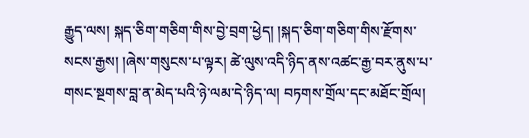རྒྱུད་ལས། སྐད་ཅིག་གཅིག་གིས་བྱེ་བྲག་ཕྱེད། །སྐད་ཅིག་གཅིག་གིས་རྫོགས་སངས་རྒྱས། །ཞེས་གསུངས་པ་ལྟར། ཚེ་ལུས་འདི་ཉིད་ནས་འཚང་རྒྱ་བར་ནུས་པ་གསང་སྔགས་བླ་ན་མེད་པའི་ཉེ་ལམ་དེ་ཉིད་ལ། བཏགས་གྲོལ་དང་མཐོང་གྲོལ།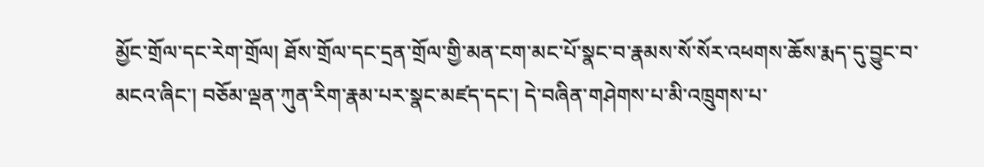མྱོང་གྲོལ་དང་རེག་གྲོལ། ཐོས་གྲོལ་དང་དྲན་གྲོལ་གྱི་མན་ངག་མང་པོ་སྣང་བ་རྣམས་སོ་སོར་འཕགས་ཆོས་རྨད་དུ་བྱུང་བ་མངའ་ཞིང་། བཅོམ་ལྡན་ཀུན་རིག་རྣམ་པར་སྣང་མཛད་དང་། དེ་བཞིན་གཤེགས་པ་མི་འཁྲུགས་པ་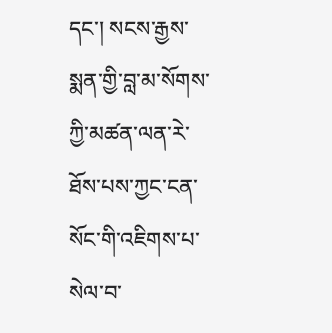དང་། སངས་རྒྱས་སྨན་གྱི་བླ་མ་སོགས་ཀྱི་མཚན་ལན་རེ་ཐོས་པས་ཀྱང་ངན་སོང་གི་འཇིགས་པ་སེལ་བ་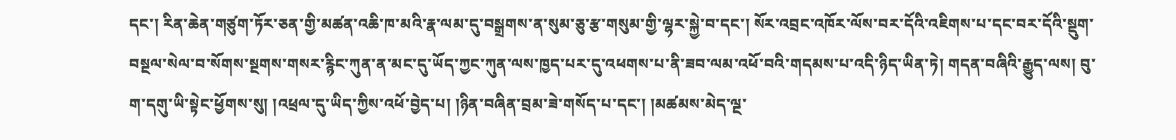དང་། རིན་ཆེན་གཙུག་ཏོར་ཅན་གྱི་མཚན་འཆི་ཁ་མའི་རྣ་ལམ་དུ་བསྒྲགས་ན་སུམ་ཅུ་རྩ་གསུམ་གྱི་ལྷར་སྐྱེ་བ་དང་། སོར་འབྲང་འཁོར་ལོས་བར་དོའི་འཇིགས་པ་དང་བར་དོའི་སྡུག་བསྔལ་སེལ་བ་སོགས་སྔགས་གསར་རྙིང་ཀུན་ན་མང་དུ་ཡོད་ཀྱང་ཀུན་ལས་ཁྱད་པར་དུ་འཕགས་པ་ནི་ཟབ་ལམ་འཕོ་བའི་གདམས་པ་འདི་ཉིད་ཡིན་ཏེ། གདན་བཞིའི་རྒྱུད་ལས། བུ་ག་དགུ་ཡི་སྟེང་ཕྱོགས་སུ། །འཕྲལ་དུ་ཡིད་ཀྱིས་འཕོ་བྱེད་པ། །ཉིན་བཞིན་བྲམ་ཟེ་གསོད་པ་དང་། །མཚམས་མེད་ལྔ་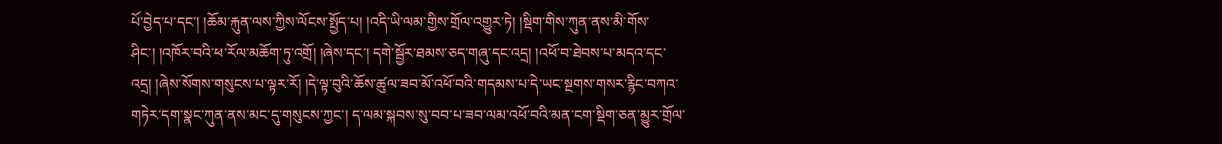པོ་བྱེད་པ་དང་། །ཆོམ་རྐུན་ལས་ཀྱིས་ལོངས་སྤྱོད་པ། །འདི་ཡི་ལམ་གྱིས་གྲོལ་འགྱུར་ཏེ། །སྡིག་གིས་ཀུན་ནས་མི་གོས་ཤིང་། །འཁོར་བའི་ཕ་རོལ་མཆོག་ཏུ་འགྲོ། །ཞེས་དང་། དགེ་སྦྱོར་ཐམས་ཅད་གཞུ་དང་འདྲ། །འཕོ་བ་ཐེབས་པ་མདའ་དང་འདྲ། །ཞེས་སོགས་གསུངས་པ་ལྟར་རོ། །དེ་ལྟ་བུའི་ཆོས་ཚུལ་ཟབ་མོ་འཕོ་བའི་གདམས་པ་དེ་ཡང་སྔགས་གསར་རྙིང་བཀའ་གཏེར་དག་སྣང་ཀུན་ནས་མང་དུ་གསུངས་ཀྱང་། ད་ལམ་སྐབས་སུ་བབ་པ་ཟབ་ལམ་འཕོ་བའི་མན་ངག་སྡིག་ཅན་མྱུར་གྲོལ་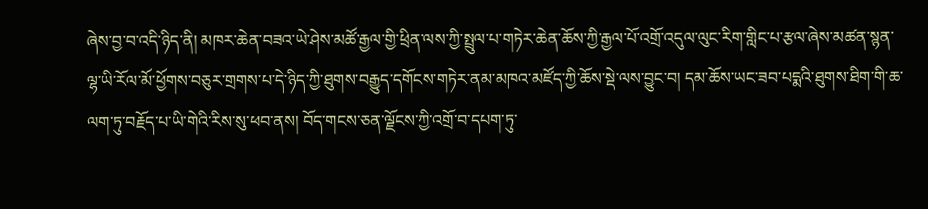ཞེས་བྱ་བ་འདི་ཉིད་ནི། མཁར་ཆེན་བཟའ་ཡེ་ཤེས་མཚོ་རྒྱལ་གྱི་ཕྲིན་ལས་ཀྱི་སྤྲུལ་པ་གཏེར་ཆེན་ཆོས་ཀྱི་རྒྱལ་པོ་འགྲོ་འདུལ་ལུང་རིག་གླིང་པ་རྩལ་ཞེས་མཚན་སྙན་ལྷ་ཡི་རོལ་མོ་ཕྱོགས་བཅུར་གྲགས་པ་དེ་ཉིད་ཀྱི་ཐུགས་བརྒྱུད་དགོངས་གཏེར་ནམ་མཁའ་མཛོད་ཀྱི་ཆོས་སྡེ་ལས་བྱུང་བ། དམ་ཆོས་ཡང་ཟབ་པདྨའི་ཐུགས་ཐིག་གི་ཆ་ལག་ཏུ་བརྗོད་པ་ཡི་གེའི་རིས་སུ་ཕབ་ནས། བོད་གངས་ཅན་ལྗོངས་ཀྱི་འགྲོ་བ་དཔག་ཏུ་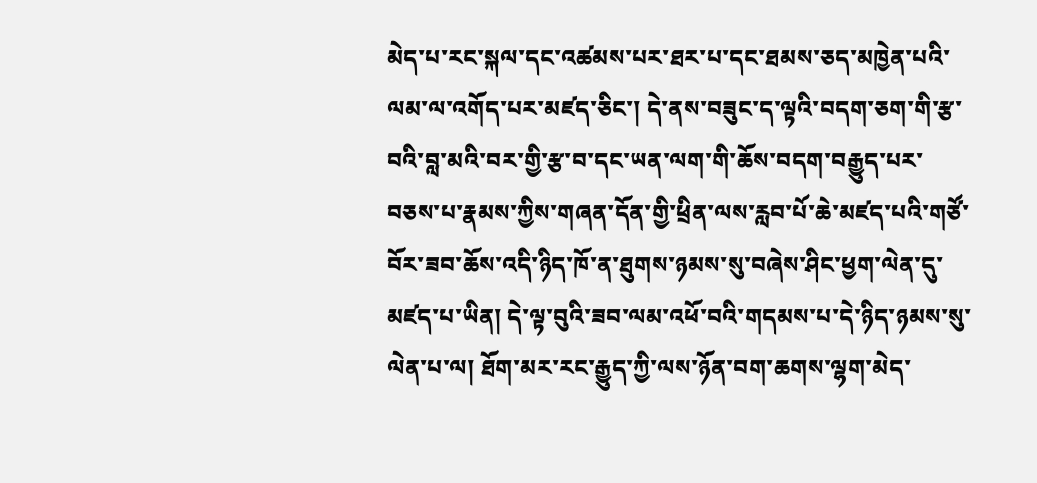མེད་པ་རང་སྐལ་དང་འཚམས་པར་ཐར་པ་དང་ཐམས་ཅད་མཁྱེན་པའི་ལམ་ལ་འགོད་པར་མཛད་ཅིང་། དེ་ནས་བཟུང་ད་ལྟའི་བདག་ཅག་གི་རྩ་བའི་བླ་མའི་བར་གྱི་རྩ་བ་དང་ཡན་ལག་གི་ཆོས་བདག་བརྒྱུད་པར་བཅས་པ་རྣམས་ཀྱིས་གཞན་དོན་གྱི་ཕྲིན་ལས་རླབ་པོ་ཆེ་མཛད་པའི་གཙོ་བོར་ཟབ་ཆོས་འདི་ཉིད་ཁོ་ན་ཐུགས་ཉམས་སུ་བཞེས་ཤིང་ཕྱག་ལེན་དུ་མཛད་པ་ཡིན། དེ་ལྟ་བུའི་ཟབ་ལམ་འཕོ་བའི་གདམས་པ་དེ་ཉིད་ཉམས་སུ་ལེན་པ་ལ། ཐོག་མར་རང་རྒྱུད་ཀྱི་ལས་ཉོན་བག་ཆགས་ལྷག་མེད་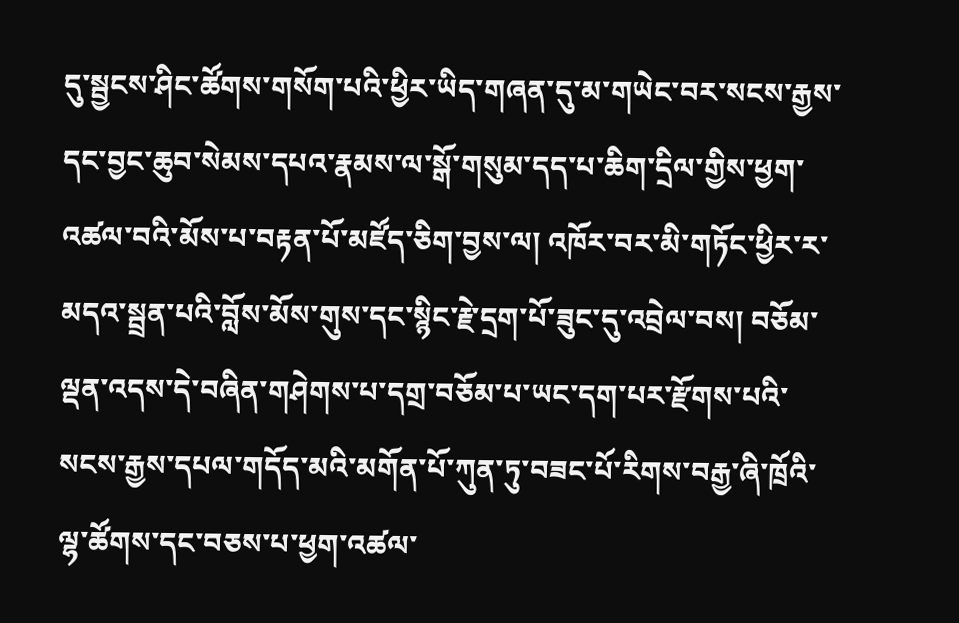དུ་སྦྱངས་ཤིང་ཚོགས་གསོག་པའི་ཕྱིར་ཡིད་གཞན་དུ་མ་གཡེང་བར་སངས་རྒྱས་དང་བྱང་ཆུབ་སེམས་དཔའ་རྣམས་ལ་སྒོ་གསུམ་དད་པ་ཆིག་དྲིལ་གྱིས་ཕྱག་འཚལ་བའི་མོས་པ་བརྟན་པོ་མཛོད་ཅིག་བྱས་ལ། འཁོར་བར་མི་གཏོང་ཕྱིར་ར་མདའ་སྦྲན་པའི་བློས་མོས་གུས་དང་སྙིང་རྗེ་དྲག་པོ་ཟུང་དུ་འབྲེལ་བས། བཅོམ་ལྡན་འདས་དེ་བཞིན་གཤེགས་པ་དགྲ་བཅོམ་པ་ཡང་དག་པར་རྫོགས་པའི་སངས་རྒྱས་དཔལ་གདོད་མའི་མགོན་པོ་ཀུན་ཏུ་བཟང་པོ་རིགས་བརྒྱ་ཞི་ཁྲོའི་ལྷ་ཚོགས་དང་བཅས་པ་ཕྱག་འཚལ་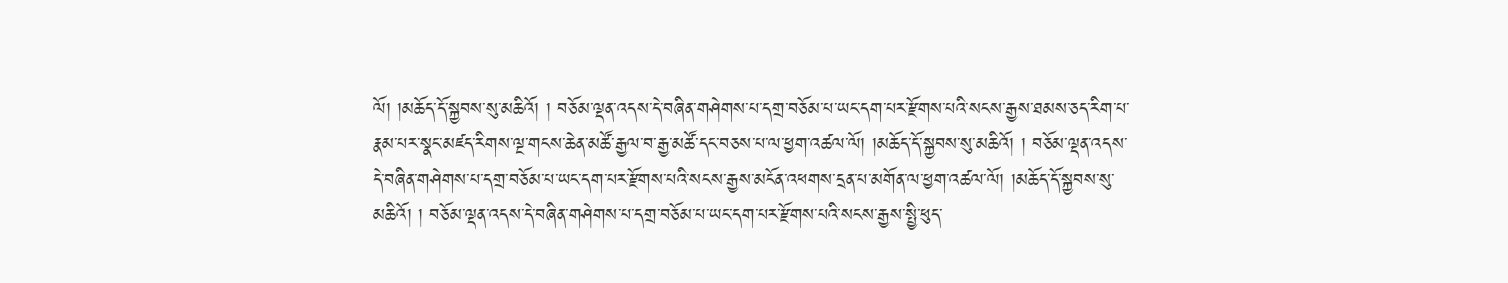ལོ། །མཆོད་དོ་སྐྱབས་སུ་མཆིའོ། ། བཅོམ་ལྡན་འདས་དེ་བཞིན་གཤེགས་པ་དགྲ་བཅོམ་པ་ཡང་དག་པར་རྫོགས་པའི་སངས་རྒྱས་ཐམས་ཅད་རིག་པ་རྣམ་པར་སྣང་མཛད་རིགས་ལྔ་གངས་ཆེན་མཚོ་རྒྱལ་བ་རྒྱ་མཚོ་དང་བཅས་པ་ལ་ཕྱག་འཚལ་ལོ། །མཆོད་དོ་སྐྱབས་སུ་མཆིའོ། ། བཅོམ་ལྡན་འདས་དེ་བཞིན་གཤེགས་པ་དགྲ་བཅོམ་པ་ཡང་དག་པར་རྫོགས་པའི་སངས་རྒྱས་མངོན་འཕགས་དྲན་པ་མགོན་ལ་ཕྱག་འཚལ་ལོ། །མཆོད་དོ་སྐྱབས་སུ་མཆིའོ། ། བཅོམ་ལྡན་འདས་དེ་བཞིན་གཤེགས་པ་དགྲ་བཅོམ་པ་ཡང་དག་པར་རྫོགས་པའི་སངས་རྒྱས་སྤྱི་ཕུད་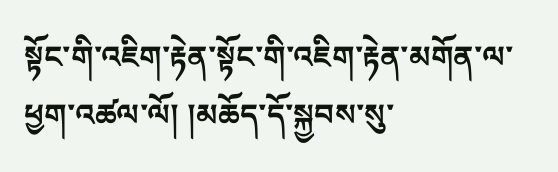སྟོང་གི་འཇིག་རྟེན་སྟོང་གི་འཇིག་རྟེན་མགོན་ལ་ཕྱག་འཚལ་ལོ། །མཆོད་དོ་སྐྱབས་སུ་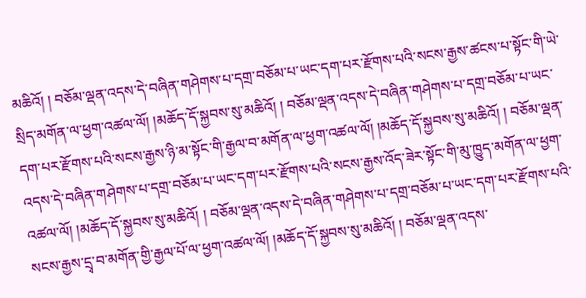མཆིའོ། ། བཅོམ་ལྡན་འདས་དེ་བཞིན་གཤེགས་པ་དགྲ་བཅོམ་པ་ཡང་དག་པར་རྫོགས་པའི་སངས་རྒྱས་ཚངས་པ་སྟོང་གི་ཡེ་སྲིད་མགོན་ལ་ཕྱག་འཚལ་ལོ། །མཆོད་དོ་སྐྱབས་སུ་མཆིའོ། ། བཅོམ་ལྡན་འདས་དེ་བཞིན་གཤེགས་པ་དགྲ་བཅོམ་པ་ཡང་དག་པར་རྫོགས་པའི་སངས་རྒྱས་ཉི་མ་སྟོང་གི་རྒྱལ་བ་མགོན་ལ་ཕྱག་འཚལ་ལོ། །མཆོད་དོ་སྐྱབས་སུ་མཆིའོ། ། བཅོམ་ལྡན་འདས་དེ་བཞིན་གཤེགས་པ་དགྲ་བཅོམ་པ་ཡང་དག་པར་རྫོགས་པའི་སངས་རྒྱས་འོད་ཟེར་སྟོང་གི་མུ་ཁྱུད་མགོན་ལ་ཕྱག་འཚལ་ལོ། །མཆོད་དོ་སྐྱབས་སུ་མཆིའོ། ། བཅོམ་ལྡན་འདས་དེ་བཞིན་གཤེགས་པ་དགྲ་བཅོམ་པ་ཡང་དག་པར་རྫོགས་པའི་སངས་རྒྱས་དྲྭ་བ་མགོན་གྱི་རྒྱལ་པོ་ལ་ཕྱག་འཚལ་ལོ། །མཆོད་དོ་སྐྱབས་སུ་མཆིའོ། ། བཅོམ་ལྡན་འདས་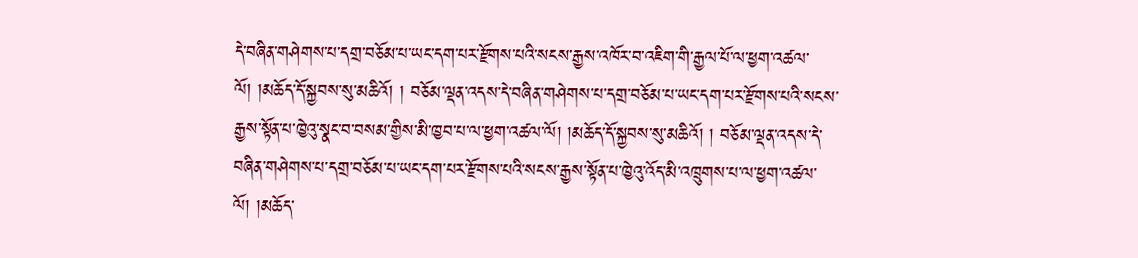དེ་བཞིན་གཤེགས་པ་དགྲ་བཅོམ་པ་ཡང་དག་པར་རྫོགས་པའི་སངས་རྒྱས་འཁོར་བ་འཇིག་གི་རྒྱལ་པོ་ལ་ཕྱག་འཚལ་ལོ། །མཆོད་དོ་སྐྱབས་སུ་མཆིའོ། ། བཅོམ་ལྡན་འདས་དེ་བཞིན་གཤེགས་པ་དགྲ་བཅོམ་པ་ཡང་དག་པར་རྫོགས་པའི་སངས་རྒྱས་སྟོན་པ་ཁྱེའུ་སྣང་བ་བསམ་གྱིས་མི་ཁྱབ་པ་ལ་ཕྱག་འཚལ་ལོ། །མཆོད་དོ་སྐྱབས་སུ་མཆིའོ། ། བཅོམ་ལྡན་འདས་དེ་བཞིན་གཤེགས་པ་དགྲ་བཅོམ་པ་ཡང་དག་པར་རྫོགས་པའི་སངས་རྒྱས་སྟོན་པ་ཁྱེའུ་འོད་མི་འཁྲུགས་པ་ལ་ཕྱག་འཚལ་ལོ། །མཆོད་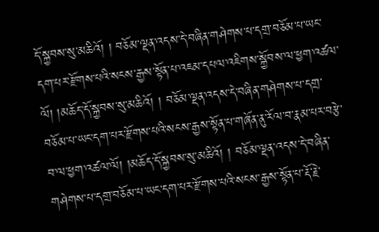དོ་སྐྱབས་སུ་མཆིའོ། ། བཅོམ་ལྡན་འདས་དེ་བཞིན་གཤེགས་པ་དགྲ་བཅོམ་པ་ཡང་དག་པར་རྫོགས་པའི་སངས་རྒྱས་སྟོན་པ་འཇམ་དཔལ་འཇིགས་སྐྱོབས་ལ་ཕྱག་འཚལ་ལོ། །མཆོད་དོ་སྐྱབས་སུ་མཆིའོ། ། བཅོམ་ལྡན་འདས་དེ་བཞིན་གཤེགས་པ་དགྲ་བཅོམ་པ་ཡང་དག་པར་རྫོགས་པའི་སངས་རྒྱས་སྟོན་པ་གཞོན་ནུ་རོལ་བ་རྣམ་པར་བརྩེ་བ་ལ་ཕྱག་འཚལ་ལོ། །མཆོད་དོ་སྐྱབས་སུ་མཆིའོ། ། བཅོམ་ལྡན་འདས་དེ་བཞིན་གཤེགས་པ་དགྲ་བཅོམ་པ་ཡང་དག་པར་རྫོགས་པའི་སངས་རྒྱས་སྟོན་པ་རྡོ་རྗེ་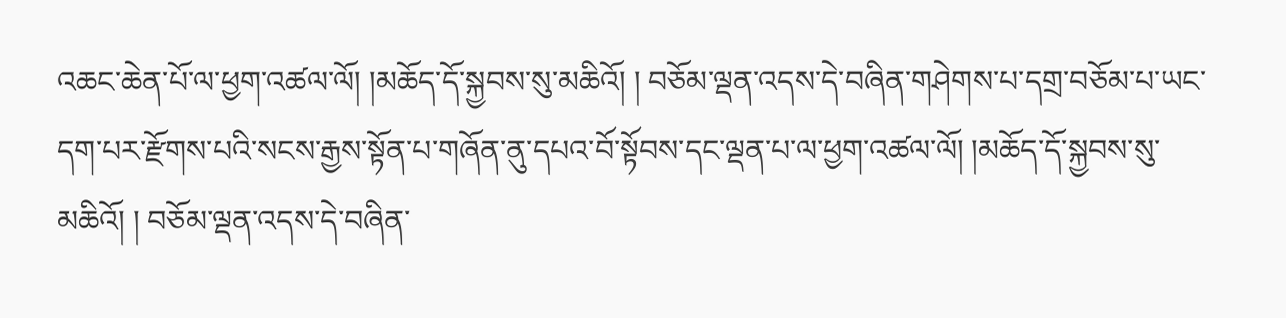འཆང་ཆེན་པོ་ལ་ཕྱག་འཚལ་ལོ། །མཆོད་དོ་སྐྱབས་སུ་མཆིའོ། ། བཅོམ་ལྡན་འདས་དེ་བཞིན་གཤེགས་པ་དགྲ་བཅོམ་པ་ཡང་དག་པར་རྫོགས་པའི་སངས་རྒྱས་སྟོན་པ་གཞོན་ནུ་དཔའ་བོ་སྟོབས་དང་ལྡན་པ་ལ་ཕྱག་འཚལ་ལོ། །མཆོད་དོ་སྐྱབས་སུ་མཆིའོ། ། བཅོམ་ལྡན་འདས་དེ་བཞིན་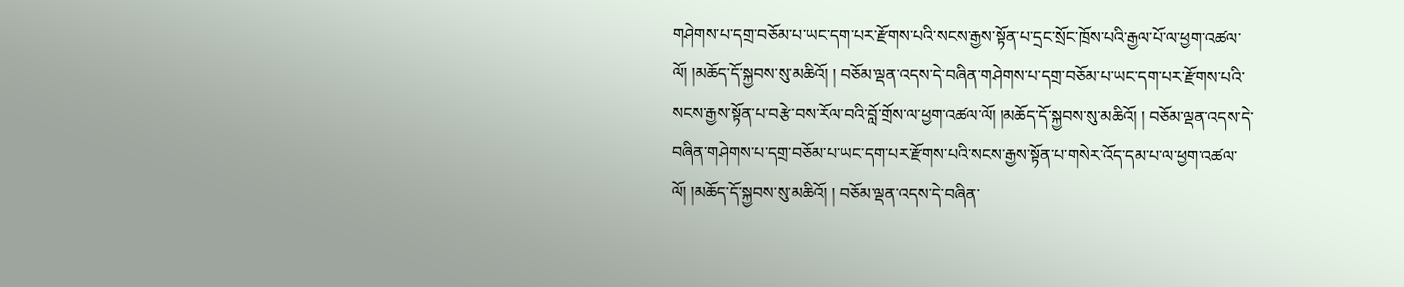གཤེགས་པ་དགྲ་བཅོམ་པ་ཡང་དག་པར་རྫོགས་པའི་སངས་རྒྱས་སྟོན་པ་དྲང་སྲོང་ཁྲོས་པའི་རྒྱལ་པོ་ལ་ཕྱག་འཚལ་ལོ། །མཆོད་དོ་སྐྱབས་སུ་མཆིའོ། ། བཅོམ་ལྡན་འདས་དེ་བཞིན་གཤེགས་པ་དགྲ་བཅོམ་པ་ཡང་དག་པར་རྫོགས་པའི་སངས་རྒྱས་སྟོན་པ་བརྩེ་བས་རོལ་བའི་བློ་གྲོས་ལ་ཕྱག་འཚལ་ལོ། །མཆོད་དོ་སྐྱབས་སུ་མཆིའོ། ། བཅོམ་ལྡན་འདས་དེ་བཞིན་གཤེགས་པ་དགྲ་བཅོམ་པ་ཡང་དག་པར་རྫོགས་པའི་སངས་རྒྱས་སྟོན་པ་གསེར་འོད་དམ་པ་ལ་ཕྱག་འཚལ་ལོ། །མཆོད་དོ་སྐྱབས་སུ་མཆིའོ། ། བཅོམ་ལྡན་འདས་དེ་བཞིན་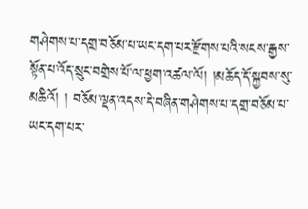གཤེགས་པ་དགྲ་བཅོམ་པ་ཡང་དག་པར་རྫོགས་པའི་སངས་རྒྱས་སྟོན་པ་འོད་སྲུང་བགྲེས་པོ་ལ་ཕྱག་འཚལ་ལོ། །མཆོད་དོ་སྐྱབས་སུ་མཆིའོ། ། བཅོམ་ལྡན་འདས་དེ་བཞིན་གཤེགས་པ་དགྲ་བཅོམ་པ་ཡང་དག་པར་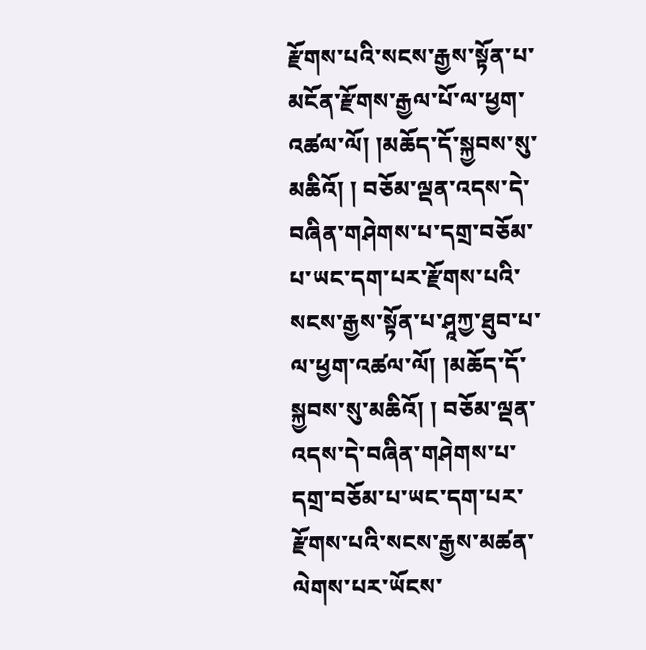རྫོགས་པའི་སངས་རྒྱས་སྟོན་པ་མངོན་རྫོགས་རྒྱལ་པོ་ལ་ཕྱག་འཚལ་ལོ། །མཆོད་དོ་སྐྱབས་སུ་མཆིའོ། ། བཅོམ་ལྡན་འདས་དེ་བཞིན་གཤེགས་པ་དགྲ་བཅོམ་པ་ཡང་དག་པར་རྫོགས་པའི་སངས་རྒྱས་སྟོན་པ་ཤཱཀྱ་ཐུབ་པ་ལ་ཕྱག་འཚལ་ལོ། །མཆོད་དོ་སྐྱབས་སུ་མཆིའོ། ། བཅོམ་ལྡན་འདས་དེ་བཞིན་གཤེགས་པ་དགྲ་བཅོམ་པ་ཡང་དག་པར་རྫོགས་པའི་སངས་རྒྱས་མཚན་ལེགས་པར་ཡོངས་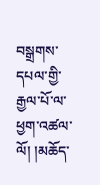བསྒྲགས་དཔལ་གྱི་རྒྱལ་པོ་ལ་ཕྱག་འཚལ་ལོ། །མཆོད་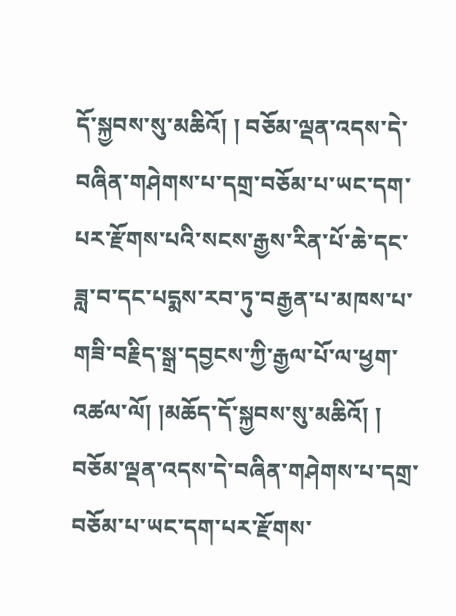དོ་སྐྱབས་སུ་མཆིའོ། ། བཅོམ་ལྡན་འདས་དེ་བཞིན་གཤེགས་པ་དགྲ་བཅོམ་པ་ཡང་དག་པར་རྫོགས་པའི་སངས་རྒྱས་རིན་པོ་ཆེ་དང་ཟླ་བ་དང་པདྨས་རབ་ཏུ་བརྒྱན་པ་མཁས་པ་གཟི་བརྗིད་སྒྲ་དབྱངས་ཀྱི་རྒྱལ་པོ་ལ་ཕྱག་འཚལ་ལོ། །མཆོད་དོ་སྐྱབས་སུ་མཆིའོ། ། བཅོམ་ལྡན་འདས་དེ་བཞིན་གཤེགས་པ་དགྲ་བཅོམ་པ་ཡང་དག་པར་རྫོགས་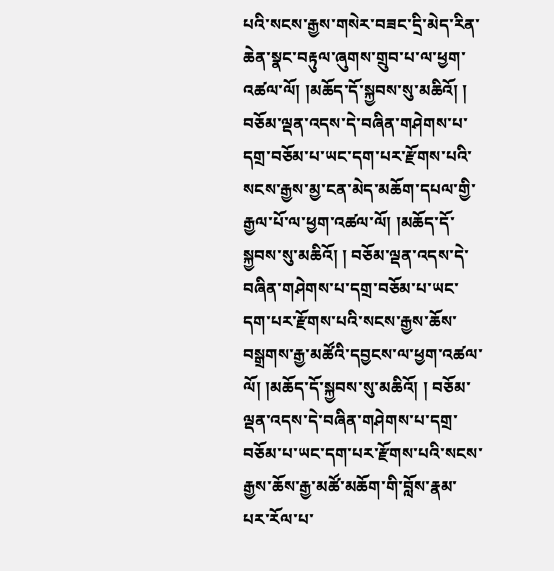པའི་སངས་རྒྱས་གསེར་བཟང་དྲི་མེད་རིན་ཆེན་སྣང་བརྟུལ་ཞུགས་གྲུབ་པ་ལ་ཕྱག་འཚལ་ལོ། །མཆོད་དོ་སྐྱབས་སུ་མཆིའོ། ། བཅོམ་ལྡན་འདས་དེ་བཞིན་གཤེགས་པ་དགྲ་བཅོམ་པ་ཡང་དག་པར་རྫོགས་པའི་སངས་རྒྱས་མྱ་ངན་མེད་མཆོག་དཔལ་གྱི་རྒྱལ་པོ་ལ་ཕྱག་འཚལ་ལོ། །མཆོད་དོ་སྐྱབས་སུ་མཆིའོ། ། བཅོམ་ལྡན་འདས་དེ་བཞིན་གཤེགས་པ་དགྲ་བཅོམ་པ་ཡང་དག་པར་རྫོགས་པའི་སངས་རྒྱས་ཆོས་བསྒྲགས་རྒྱ་མཚོའི་དབྱངས་ལ་ཕྱག་འཚལ་ལོ། །མཆོད་དོ་སྐྱབས་སུ་མཆིའོ། ། བཅོམ་ལྡན་འདས་དེ་བཞིན་གཤེགས་པ་དགྲ་བཅོམ་པ་ཡང་དག་པར་རྫོགས་པའི་སངས་རྒྱས་ཆོས་རྒྱ་མཚོ་མཆོག་གི་བློས་རྣམ་པར་རོལ་པ་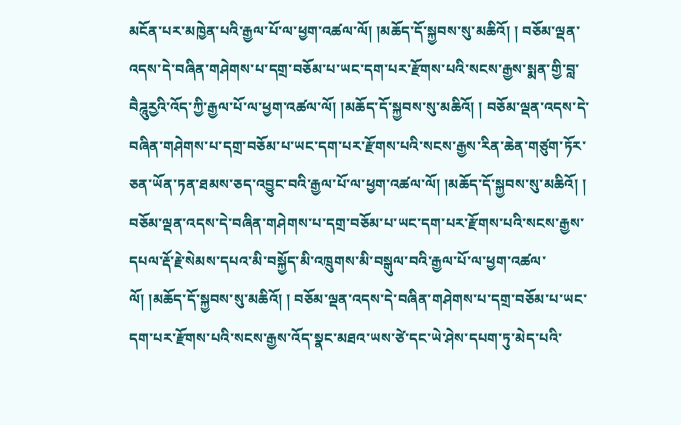མངོན་པར་མཁྱེན་པའི་རྒྱལ་པོ་ལ་ཕྱག་འཚལ་ལོ། །མཆོད་དོ་སྐྱབས་སུ་མཆིའོ། ། བཅོམ་ལྡན་འདས་དེ་བཞིན་གཤེགས་པ་དགྲ་བཅོམ་པ་ཡང་དག་པར་རྫོགས་པའི་སངས་རྒྱས་སྨན་གྱི་བླ་བཻཌཱུརྱའི་འོད་ཀྱི་རྒྱལ་པོ་ལ་ཕྱག་འཚལ་ལོ། །མཆོད་དོ་སྐྱབས་སུ་མཆིའོ། ། བཅོམ་ལྡན་འདས་དེ་བཞིན་གཤེགས་པ་དགྲ་བཅོམ་པ་ཡང་དག་པར་རྫོགས་པའི་སངས་རྒྱས་རིན་ཆེན་གཙུག་ཏོར་ཅན་ཡོན་ཏན་ཐམས་ཅད་འབྱུང་བའི་རྒྱལ་པོ་ལ་ཕྱག་འཚལ་ལོ། །མཆོད་དོ་སྐྱབས་སུ་མཆིའོ། ། བཅོམ་ལྡན་འདས་དེ་བཞིན་གཤེགས་པ་དགྲ་བཅོམ་པ་ཡང་དག་པར་རྫོགས་པའི་སངས་རྒྱས་དཔལ་རྡོ་རྗེ་སེམས་དཔའ་མི་བསྐྱོད་མི་འཁྲུགས་མི་བསྒུལ་བའི་རྒྱལ་པོ་ལ་ཕྱག་འཚལ་ལོ། །མཆོད་དོ་སྐྱབས་སུ་མཆིའོ། ། བཅོམ་ལྡན་འདས་དེ་བཞིན་གཤེགས་པ་དགྲ་བཅོམ་པ་ཡང་དག་པར་རྫོགས་པའི་སངས་རྒྱས་འོད་སྣང་མཐའ་ཡས་ཙེ་དང་ཡེ་ཤེས་དཔག་ཏུ་མེད་པའི་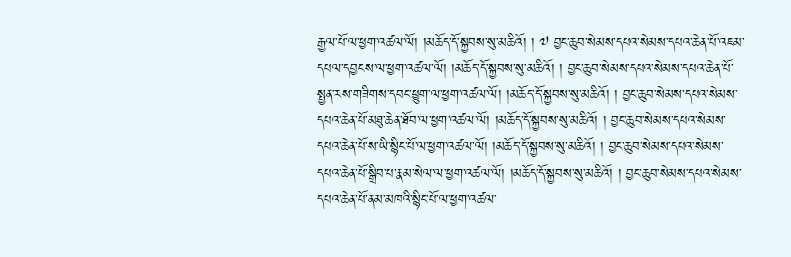རྒྱལ་པོ་ལ་ཕྱག་འཚལ་ལོ། །མཆོད་དོ་སྐྱབས་སུ་མཆིའོ། ། ༧ བྱང་ཆུབ་སེམས་དཔའ་སེམས་དཔའ་ཆེན་པོ་འཇམ་དཔལ་དབྱངས་ལ་ཕྱག་འཚལ་ལོ། །མཆོད་དོ་སྐྱབས་སུ་མཆིའོ། ། བྱང་ཆུབ་སེམས་དཔའ་སེམས་དཔའ་ཆེན་པོ་སྤྱན་རས་གཟིགས་དབང་ཕྱུག་ལ་ཕྱག་འཚལ་ལོ། །མཆོད་དོ་སྐྱབས་སུ་མཆིའོ། ། བྱང་ཆུབ་སེམས་དཔའ་སེམས་དཔའ་ཆེན་པོ་མཐུ་ཆེན་ཐོབ་ལ་ཕྱག་འཚལ་ལོ། །མཆོད་དོ་སྐྱབས་སུ་མཆིའོ། ། བྱང་ཆུབ་སེམས་དཔའ་སེམས་དཔའ་ཆེན་པོ་ས་ཡི་སྙིང་པོ་ལ་ཕྱག་འཚལ་ལོ། །མཆོད་དོ་སྐྱབས་སུ་མཆིའོ། ། བྱང་ཆུབ་སེམས་དཔའ་སེམས་དཔའ་ཆེན་པོ་སྒྲིབ་པ་རྣམ་སེལ་ལ་ཕྱག་འཚལ་ལོ། །མཆོད་དོ་སྐྱབས་སུ་མཆིའོ། ། བྱང་ཆུབ་སེམས་དཔའ་སེམས་དཔའ་ཆེན་པོ་ནམ་མཁའི་སྙིང་པོ་ལ་ཕྱག་འཚལ་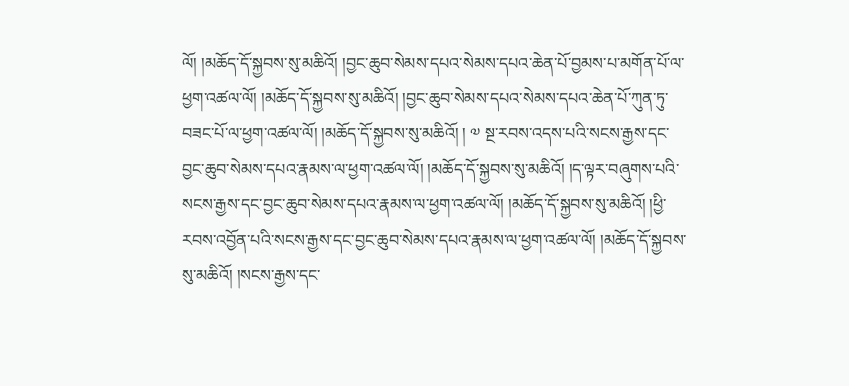ལོ། །མཆོད་དོ་སྐྱབས་སུ་མཆིའོ། །བྱང་ཆུབ་སེམས་དཔའ་སེམས་དཔའ་ཆེན་པོ་བྱམས་པ་མགོན་པོ་ལ་ཕྱག་འཚལ་ལོ། །མཆོད་དོ་སྐྱབས་སུ་མཆིའོ། །བྱང་ཆུབ་སེམས་དཔའ་སེམས་དཔའ་ཆེན་པོ་ཀུན་ཏུ་བཟང་པོ་ལ་ཕྱག་འཚལ་ལོ། །མཆོད་དོ་སྐྱབས་སུ་མཆིའོ། ། ༧ སྔ་རབས་འདས་པའི་སངས་རྒྱས་དང་བྱང་ཆུབ་སེམས་དཔའ་རྣམས་ལ་ཕྱག་འཚལ་ལོ། །མཆོད་དོ་སྐྱབས་སུ་མཆིའོ། །ད་ལྟར་བཞུགས་པའི་སངས་རྒྱས་དང་བྱང་ཆུབ་སེམས་དཔའ་རྣམས་ལ་ཕྱག་འཚལ་ལོ། །མཆོད་དོ་སྐྱབས་སུ་མཆིའོ། །ཕྱི་རབས་འབྱོན་པའི་སངས་རྒྱས་དང་བྱང་ཆུབ་སེམས་དཔའ་རྣམས་ལ་ཕྱག་འཚལ་ལོ། །མཆོད་དོ་སྐྱབས་སུ་མཆིའོ། །སངས་རྒྱས་དང་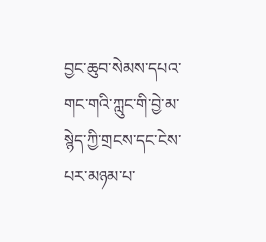བྱང་ཆུབ་སེམས་དཔའ་གང་གའི་ཀླུང་གི་བྱེ་མ་སྙེད་ཀྱི་གྲངས་དང་ངེས་པར་མཉམ་པ་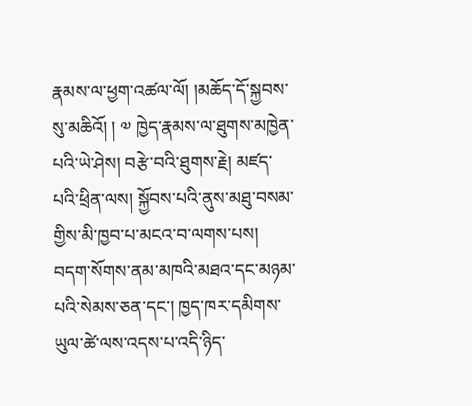རྣམས་ལ་ཕྱག་འཚལ་ལོ། །མཆོད་དོ་སྐྱབས་སུ་མཆིའོ། ། ༧ ཁྱེད་རྣམས་ལ་ཐུགས་མཁྱེན་པའི་ཡེ་ཤེས། བརྩེ་བའི་ཐུགས་རྗེ། མཛད་པའི་ཕྲིན་ལས། སྐྱོབས་པའི་ནུས་མཐུ་བསམ་གྱིས་མི་ཁྱབ་པ་མངའ་བ་ལགས་པས། བདག་སོགས་ནམ་མཁའི་མཐའ་དང་མཉམ་པའི་སེམས་ཅན་དང་། ཁྱད་ཁར་དམིགས་ཡུལ་ཚེ་ལས་འདས་པ་འདི་ཉིད་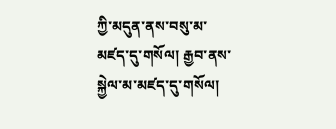ཀྱི་མདུན་ནས་བསུ་མ་མཛད་དུ་གསོལ། རྒྱབ་ནས་སྐྱེལ་མ་མཛད་དུ་གསོལ།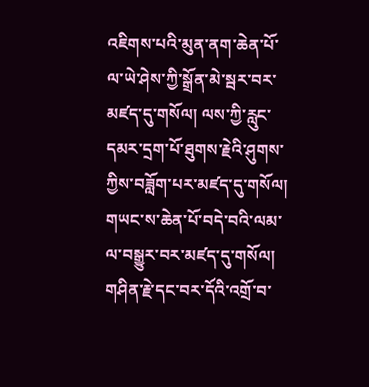འཇིགས་པའི་མུན་ནག་ཆེན་པོ་ལ་ཡེ་ཤེས་ཀྱི་སྒྲོན་མེ་སྦར་བར་མཛད་དུ་གསོལ། ལས་ཀྱི་རླུང་དམར་དྲག་པོ་ཐུགས་རྗེའི་ཤུགས་ཀྱིས་བཟློག་པར་མཛད་དུ་གསོལ། གཡང་ས་ཆེན་པོ་བདེ་བའི་ལམ་ལ་བསྒྱུར་བར་མཛད་དུ་གསོལ། གཤིན་རྗེ་དང་བར་དོའི་འགྲོ་བ་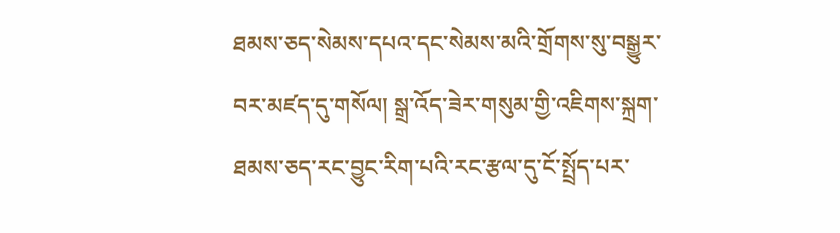ཐམས་ཅད་སེམས་དཔའ་དང་སེམས་མའི་གྲོགས་སུ་བསྒྱུར་བར་མཛད་དུ་གསོལ། སྒྲ་འོད་ཟེར་གསུམ་གྱི་འཇིགས་སྐྲག་ཐམས་ཅད་རང་བྱུང་རིག་པའི་རང་རྩལ་དུ་ངོ་སྤྲོད་པར་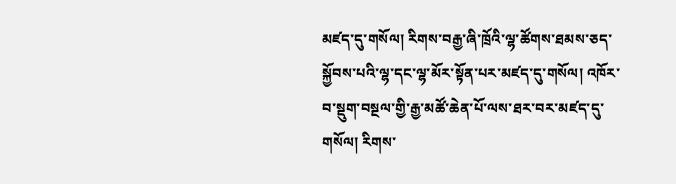མཛད་དུ་གསོལ། རིགས་བརྒྱ་ཞི་ཁྲོའི་ལྷ་ཚོགས་ཐམས་ཅད་སྐྱོབས་པའི་ལྷ་དང་ལྷ་མོར་སྟོན་པར་མཛད་དུ་གསོལ། འཁོར་བ་སྡུག་བསྔལ་གྱི་རྒྱ་མཚོ་ཆེན་པོ་ལས་ཐར་བར་མཛད་དུ་གསོལ། རིགས་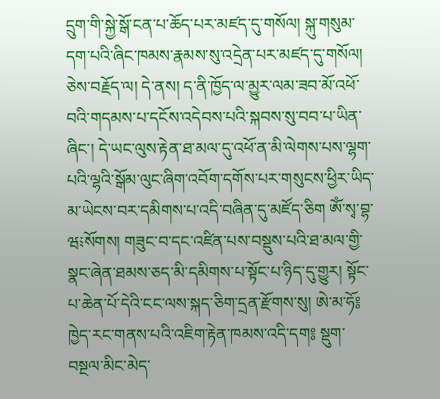དྲུག་གི་སྐྱེ་སྒོ་ངན་པ་ཆོད་པར་མཛད་དུ་གསོལ། སྐུ་གསུམ་དག་པའི་ཞིང་ཁམས་རྣམས་སུ་འདྲེན་པར་མཛད་དུ་གསོལ། ཅེས་བརྗོད་ལ། དེ་ནས། ད་ནི་ཁྱོད་ལ་མྱུར་ལམ་ཟབ་མོ་འཕོ་བའི་གདམས་པ་དངོས་འདེབས་པའི་སྐབས་སུ་བབ་པ་ཡིན་ཞིང་། དེ་ཡང་ལུས་རྟེན་ཐ་མལ་དུ་འཕོ་ན་མི་ལེགས་པས་ལྷག་པའི་ལྷའི་སྒོམ་ལུང་ཞིག་འབོག་དགོས་པར་གསུངས་ཕྱིར་ཡིད་མ་ཡེངས་བར་དམིགས་པ་འདི་བཞིན་དུ་མཛོད་ཅིག ཨོཾ་སྭ་བྷ་ཝ༴སོགས། གཟུང་བ་དང་འཛིན་པས་བསྡུས་པའི་ཐ་མལ་གྱི་སྣང་ཞེན་ཐམས་ཅད་མི་དམིགས་པ་སྟོང་པ་ཉིད་དུ་གྱུར། སྟོང་པ་ཆེན་པོ་དེའི་ངང་ལས་སྐད་ཅིག་དྲན་རྫོགས་སུ། ཨེ་མ་ཧོ༔ ཁྱེད་རང་གནས་པའི་འཇིག་རྟེན་ཁམས་འདི་དག༔ སྡུག་བསྔལ་མིང་མེད་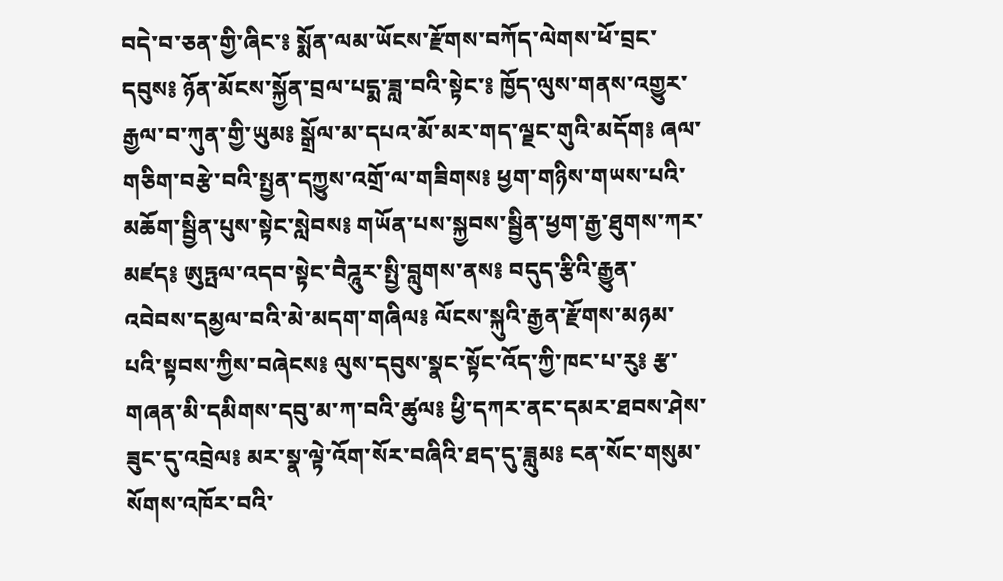བདེ་བ་ཅན་གྱི་ཞིང་༔ སྨོན་ལམ་ཡོངས་རྫོགས་བཀོད་ལེགས་ཕོ་བྲང་དབུས༔ ཉོན་མོངས་སྐྱོན་བྲལ་པདྨ་ཟླ་བའི་སྟེང་༔ ཁྱོད་ལུས་གནས་འགྱུར་རྒྱལ་བ་ཀུན་གྱི་ཡུམ༔ སྒྲོལ་མ་དཔའ་མོ་མར་གད་ལྗང་གུའི་མདོག༔ ཞལ་གཅིག་བརྩེ་བའི་སྤྱན་དཀྱུས་འགྲོ་ལ་གཟིགས༔ ཕྱག་གཉིས་གཡས་པའི་མཆོག་སྦྱིན་པུས་སྟེང་སླེབས༔ གཡོན་པས་སྐྱབས་སྦྱིན་ཕྱག་རྒྱ་ཐུགས་ཀར་མཛད༔ ཨུཏྤལ་འདབ་སྟེང་བཻཌཱུར་སྤྱི་བླུགས་ནས༔ བདུད་རྩིའི་རྒྱུན་འབེབས་དམྱལ་བའི་མེ་མདག་གཞིལ༔ ལོངས་སྐུའི་རྒྱན་རྫོགས་མཉམ་པའི་སྟབས་ཀྱིས་བཞེངས༔ ལུས་དབུས་སྣང་སྟོང་འོད་ཀྱི་ཁང་པ་རུ༔ རྩ་གཞན་མི་དམིགས་དབུ་མ་ཀ་བའི་ཚུལ༔ ཕྱི་དཀར་ནང་དམར་ཐབས་ཤེས་ཟུང་དུ་འབྲེལ༔ མར་སྣ་ལྟེ་འོག་སོར་བཞིའི་ཐད་དུ་ཟླུམ༔ ངན་སོང་གསུམ་སོགས་འཁོར་བའི་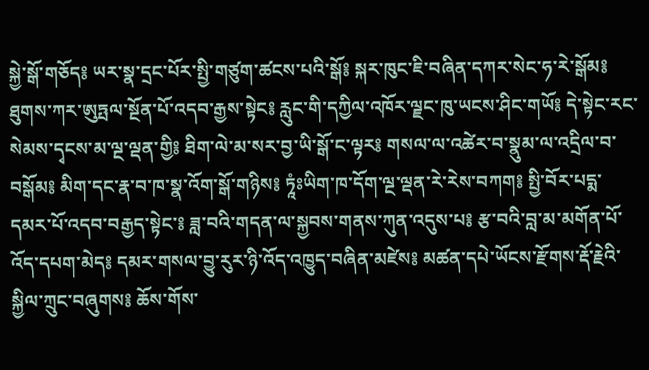སྐྱེ་སྒོ་གཅོད༔ ཡར་སྣ་དྲང་པོར་སྤྱི་གཙུག་ཚངས་པའི་སྒོ༔ སྐར་ཁུང་ཇི་བཞིན་དཀར་སེང་ཧ་རེ་སྒོམ༔ ཐུགས་ཀར་ཨུཏྤལ་སྔོན་པོ་འདབ་རྒྱས་སྟེང༔ རླུང་གི་དཀྱིལ་འཁོར་ལྗང་ཁུ་ཡངས་ཤིང་གཡོ༔ དེ་སྟེང་རང་སེམས་དྭངས་མ་ལྔ་ལྡན་གྱི༔ ཐིག་ལེ་མ་སར་བྱ་ཡི་སྒོ་ང་ལྟར༔ གསལ་ལ་འཚེར་བ་སྣུམ་ལ་འདྲིལ་བ་བསྒོམ༔ མིག་དང་རྣ་བ་ཁ་སྣ་འོག་སྒོ་གཉིས༔ ཏཱཾཿཡིག་ཁ་དོག་ལྔ་ལྡན་རེ་རེས་བཀག༔ སྤྱི་བོར་པདྨ་དམར་པོ་འདབ་བརྒྱད་སྟེང་༔ ཟླ་བའི་གདན་ལ་སྐྱབས་གནས་ཀུན་འདུས་པ༔ རྩ་བའི་བླ་མ་མགོན་པོ་འོད་དཔག་མེད༔ དམར་གསལ་བྱུ་རུར་ཉི་འོད་འཁྱུད་བཞིན་མཛེས༔ མཚན་དཔེ་ཡོངས་རྫོགས་རྡོ་རྗེའི་སྐྱིལ་ཀྲུང་བཞུགས༔ ཆོས་གོས་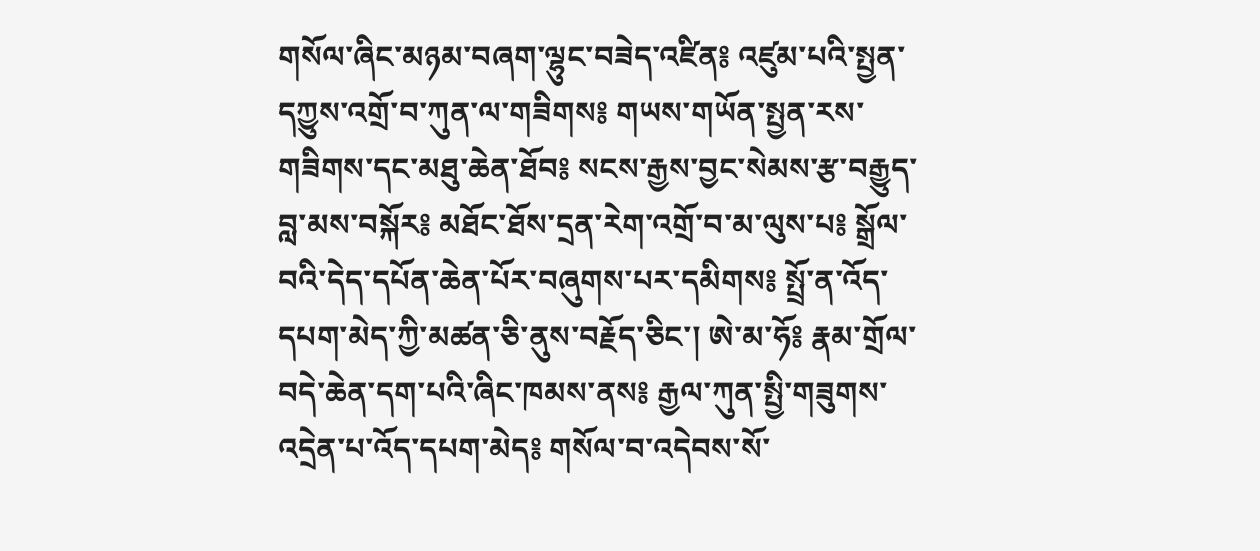གསོལ་ཞིང་མཉམ་བཞག་ལྷུང་བཟེད་འཛིན༔ འཛུམ་པའི་སྤྱན་དཀྱུས་འགྲོ་བ་ཀུན་ལ་གཟིགས༔ གཡས་གཡོན་སྤྱན་རས་གཟིགས་དང་མཐུ་ཆེན་ཐོབ༔ སངས་རྒྱས་བྱང་སེམས་རྩ་བརྒྱུད་བླ་མས་བསྐོར༔ མཐོང་ཐོས་དྲན་རེག་འགྲོ་བ་མ་ལུས་པ༔ སྒྲོལ་བའི་དེད་དཔོན་ཆེན་པོར་བཞུགས་པར་དམིགས༔ སྤྲོ་ན་འོད་དཔག་མེད་ཀྱི་མཚན་ཅི་ནུས་བརྗོད་ཅིང་། ཨེ་མ་ཧོ༔ རྣམ་གྲོལ་བདེ་ཆེན་དག་པའི་ཞིང་ཁམས་ནས༔ རྒྱལ་ཀུན་སྤྱི་གཟུགས་འདྲེན་པ་འོད་དཔག་མེད༔ གསོལ་བ་འདེབས་སོ་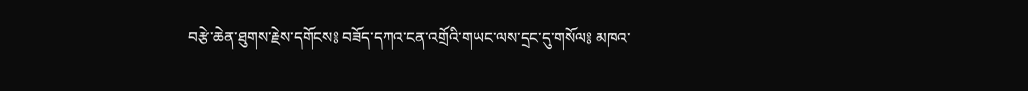བརྩེ་ཆེན་ཐུགས་རྗེས་དགོངས༔ བཟོད་དཀའ་ངན་འགྲོའི་གཡང་ལས་དྲང་དུ་གསོལ༔ མཁའ་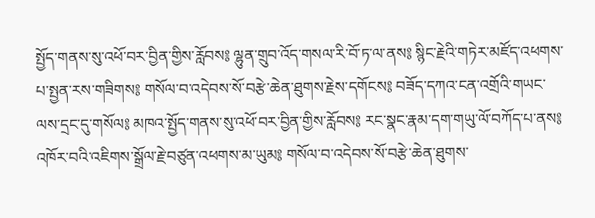སྤྱོད་གནས་སུ་འཕོ་བར་བྱིན་གྱིས་རློབས༔ ལྷུན་གྲུབ་འོད་གསལ་རི་བོ་ཏ་ལ་ནས༔ སྙིང་རྗེའི་གཏེར་མཛོད་འཕགས་པ་སྤྱན་རས་གཟིགས༔ གསོལ་བ་འདེབས་སོ་བརྩེ་ཆེན་ཐུགས་རྗེས་དགོངས༔ བཟོད་དཀའ་ངན་འགྲོའི་གཡང་ལས་དྲང་དུ་གསོལ༔ མཁའ་སྤྱོད་གནས་སུ་འཕོ་བར་བྱིན་གྱིས་རློབས༔ རང་སྣང་རྣམ་དག་གཡུ་ལོ་བཀོད་པ་ནས༔ འཁོར་བའི་འཇིགས་སྒྲོལ་རྗེ་བཙུན་འཕགས་མ་ཡུམ༔ གསོལ་བ་འདེབས་སོ་བརྩེ་ཆེན་ཐུགས་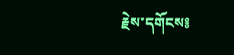རྗེས་དགོངས༔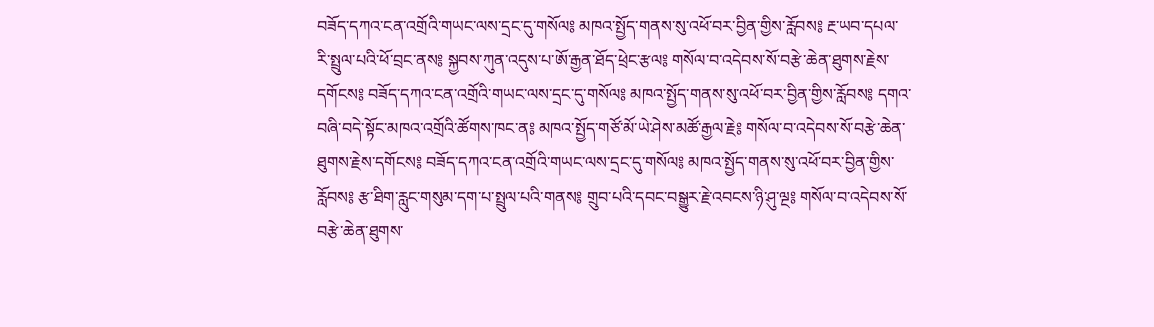བཟོད་དཀའ་ངན་འགྲོའི་གཡང་ལས་དྲང་དུ་གསོལ༔ མཁའ་སྤྱོད་གནས་སུ་འཕོ་བར་བྱིན་གྱིས་རློབས༔ རྔ་ཡབ་དཔལ་རི་སྤྲུལ་པའི་ཕོ་བྲང་ནས༔ སྐྱབས་ཀུན་འདུས་པ་ཨོ་རྒྱན་ཐོད་ཕྲེང་རྩལ༔ གསོལ་བ་འདེབས་སོ་བརྩེ་ཆེན་ཐུགས་རྗེས་དགོངས༔ བཟོད་དཀའ་ངན་འགྲོའི་གཡང་ལས་དྲང་དུ་གསོལ༔ མཁའ་སྤྱོད་གནས་སུ་འཕོ་བར་བྱིན་གྱིས་རློབས༔ དགའ་བཞི་བདེ་སྟོང་མཁའ་འགྲོའི་ཚོགས་ཁང་ན༔ མཁའ་སྤྱོད་གཙོ་མོ་ཡེ་ཤེས་མཚོ་རྒྱལ་རྗེ༔ གསོལ་བ་འདེབས་སོ་བརྩེ་ཆེན་ཐུགས་རྗེས་དགོངས༔ བཟོད་དཀའ་ངན་འགྲོའི་གཡང་ལས་དྲང་དུ་གསོལ༔ མཁའ་སྤྱོད་གནས་སུ་འཕོ་བར་བྱིན་གྱིས་རློབས༔ རྩ་ཐིག་རླུང་གསུམ་དག་པ་སྤྲུལ་པའི་གནས༔ གྲུབ་པའི་དབང་བསྒྱུར་རྗེ་འབངས་ཉི་ཤུ་ལྔ༔ གསོལ་བ་འདེབས་སོ་བརྩེ་ཆེན་ཐུགས་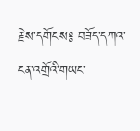རྗེས་དགོངས༔ བཟོད་དཀའ་ངན་འགྲོའི་གཡང་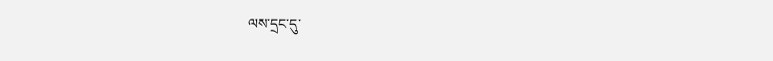ལས་དྲང་དུ་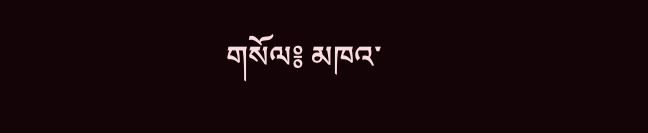གསོལ༔ མཁའ་